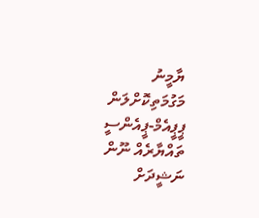ޔާމީނު މަގުމަތިކޮށްލަން ޕީޕީއެމް-ޕީއެންސީ ތައްޔާރެއް ނޫން
ނަޝީދަށް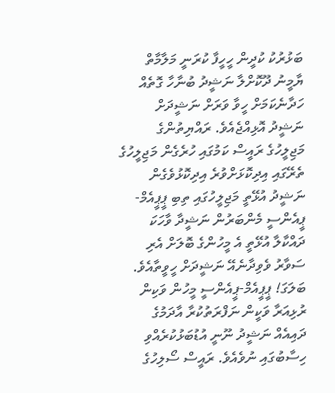ބަޅުރުކު ކުދީން ހީހީފާ ކުރަނީ މަލާމާތް
ޔާމީނު ދޫކޮށްލާ ނަޝީދު ބުނާހާ ގޮތެއް ހަދާނެކަމަށް ހީވާ ވަރަށް ނަޝީދަށް ނަޝީދު އޮޅިއްޖެއެވެ. ރައްޔިތުންގެ މަޖިލީހުގެ ރައީސް ކަމުގައި ހުރެގެން މަޖިލީހުގެ ތެރޭގައި އިދިކޮޅަށްވުރެ އިދިކޮޅުވެގެން ނަޝީދު އުޅޭތީ މަޖިލީހުގައި ތިބި ޕީޕީއެމް-ޕީއެންސީ މެންބަރުން ނަޝީދާ ވާހަކަ ދައްކާލާ އުޅޭތީ އެ މީހުންގެ ބޮލަށް އެރި ސަވާރު ވެވިދާނެއޭ ނަޝީދަށް ހީވީތާއެވެ.
ބަލަގަ! ޕީޕީއެމް-ޕީއެންސީ މީހުން ވަކިން ރުޅިއަރާ ވަކީން ނަފްރަތުކުރާ އާދަމުގެ ދައިއެއް ނަޝީދު ނޫނީ އުޑުބަޅުކުރެއްވި ހިސާބުގައި ނުވެއެވެ. ރައީސް ސޯލިހުގެ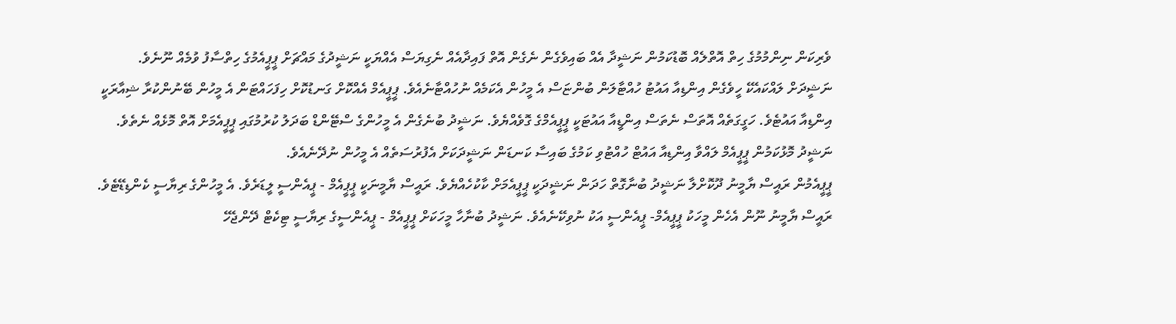ވެރިކަން ނިންމުމުގެ ހިތް އޮތްލެއް ބޮޑުކަމުން ނަޝީދާ އެއް ބައިވެގެން ނެގެން އޮތް ފައިދާއެއް ނެގިޔަސް އެއްޔަކީ ނަޝީދުގެ މައްޗަށް ޕީޕީއެމުގެ ހިތްސާފު ވުމެއް ނޫނެވެ.
ނަޝީދަށް ލައްކައެކޭ ހީވެގެން އިންޑިއާ އައުޓު ހުއްޓާލަން ބުންޏަސް އެ މީހުން އެކަމެއް ނުހުއްޓާނެއެވެ. ޕީޕީއެމް އެއްކޮށް ގަނޑުކޮށް ހިފަހައްޓަން އެ މީހުން ބޭނުންކުރާ ޝިއާރަކީ އިންޑިއާ އައުޓެވެ. ހަގީގަތެއް އޮތަސް ނެތަސް އިންޑީއާ އައުޓަކީ ޕީޕީއެމްގެ ގޮވެއްޔެވެ. ނަޝީދު ބުނެގެން އެ މީހުންގެ ސްޓޭންޑް ބަދަލު ކުރުމުގައި ޕީޕީއެމަށް އޮތް މޮޅެއް ނެތެވެ. ނަޝީދު މޮޅުކަމުން ޕީޕީއެމް ލައްވާ އިންޑިއާ އައުޓް ހުއްޓުވި ކަމުގެ ބައިސާ ކަނޑަން ނަޝީދަކަށް އެފުރުސަތެއް އެ މީހުން ނުދޭނެއެވެ.
ޕީޕީއެމުން ރައީސް ޔާމީނު ދޫކޮށްލާ ނަޝީދު ބުނާގޮތް ހަދަން ނަޝީދަކީ ޕީޕީއެމަށް ކާކުހެއްޔެވެ. ރައީސް ޔާމީނަކީ ޕީޕީއެމް - ޕީއެންސީ ލީޑަރެވެ. އެ މީހުންގެ ރިޔާސީ ކެންޑިޑޭޓެވެ. ރައީސް ޔާމީނު ނޫން އެހެން މީހަކު ޕީޕީއެމް- ޕީއެންސީ އަކު ނުވިކޭނެއެވެ. ނަޝީދު ބުނާހާ މީހަކަށް ޕީޕީއެމް - ޕީއެންސީގެ ރިޔާސީ ޓިކެޓް ދޭންޖެހޭ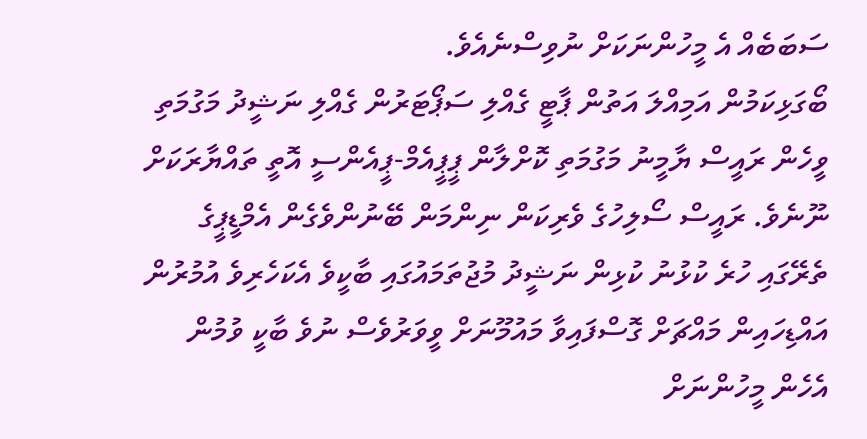ސަބަބެއް އެ މީހުންނަކަށް ނުވިސްނެއެވެ.
ބޯގަޅިކަމުން އަމިއްލަ އަތުން ޕާޓީ ގެއްލި ސަޕޯޓަރުން ގެއްލި ނަޝީދު މަގުމަތި ވީހެން ރައީސް ޔާމީނު މަގުމަތި ކޮށްލާން ޕީޕީއެމް-ޕީއެންސީ އޮތީ ތައްޔާރަކަށް ނޫނެވެ. ރައީސް ސޯލިހުގެ ވެރިކަން ނިންމަން ބޭނުންވެގެން އެމްޑީޕީގެ ތެރޭގައި ހުރެ ކުޅުނު ކުޅިން ނަޝީދު މުޖުތަމައުގައި ބާކީވެ އެކަހެރިވެ އުމުރުން އައްޑިހައިން މައްޗަށް ގޮސްފައިވާ މައުމޫނަށް ވީވަރުވެސް ނުވެ ބާކީ ވުމުން އެހެން މީހުންނަށް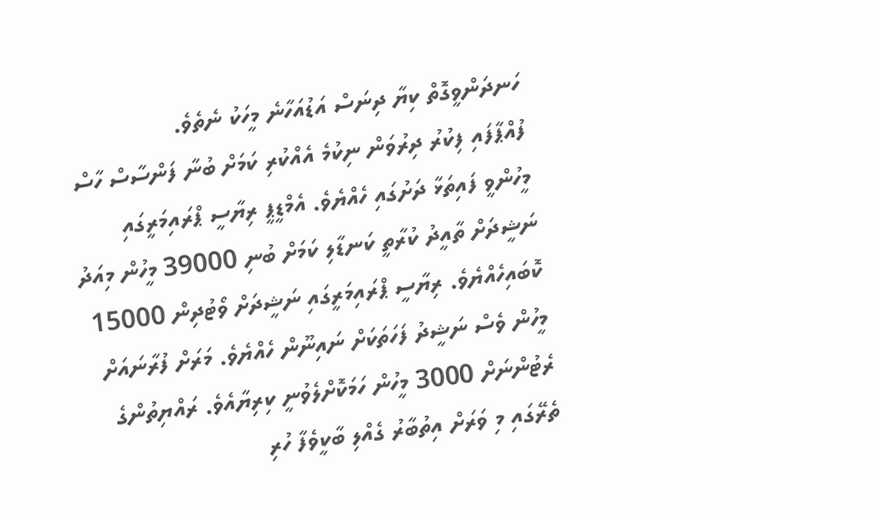ހަނދަންވީގޮތް ކިޔާ ދިނަސް އަޑުއަހާނެ މީހަކު ނެތެވެ.
ފުއްޕާފައި ފިކުރު ދިރުވަން ނިކުމެ އެއްކުރި ކަމަށް ބުނާ ފަންސާސް ހާސް މީހުންވީ ފައިތަޅާ ދަށުގައި ހެއްޔެވެ. އެމްޑީޕީ ރިޔާސީ ޕްރައިމަރީގައި ނަޝީދަށް ތާއީދު ކުރާތީ ކަނޑާލި ކަމަށް ބުނި 39000 މީހުން މިއަދު ކޮބައިހެއްޔެވެ. ރިޔާސީ ޕްރައިމަރީގައި ނަޝީދަށް ވޯޓުދިން 15000 މީހުން ވެސް ނަޝީދު ފަހަތަކަށް ނައިނޫން ހެއްޔެވެ. މަރަށް ފުރާނައަށް ރެޓުންނަށް 3000 މީހުން ހަމަކޮށްލެވުނީ ކިރިޔާއެވެ. ރައްޔިތުންގެ ތެރޭގައި މި ވަރަށް އިތުބާރު ގެއްލި ބާކީވެފާ ހުރި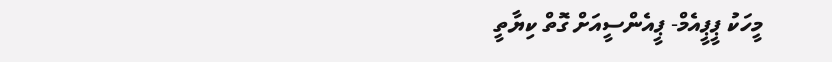މީހަކު ޕީޕީއެމް- ޕީއެންސީއަށް ގޮތް ކިޔާތީ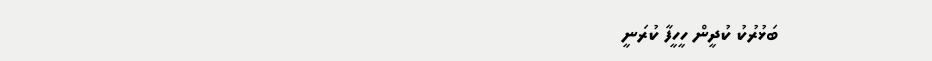ބަޅުރުކު ކުދީން ހީހީފާ ކުރަނީ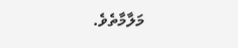މަލާމާތެވެ.